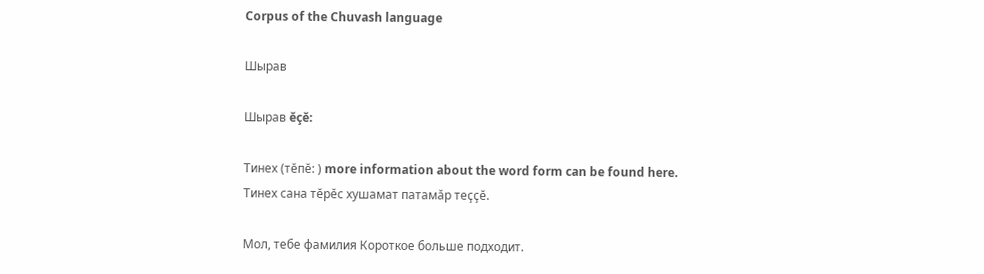Corpus of the Chuvash language

Шырав

Шырав ĕçĕ:

Тинех (тĕпĕ: ) more information about the word form can be found here.
Тинех сана тӗрӗс хушамат патамӑр теҫҫӗ.

Мол, тебе фамилия Короткое больше подходит.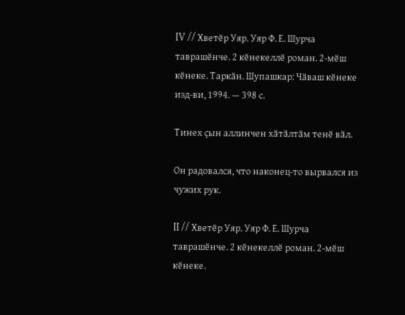IV // Хветӗр Уяр. Уяр Ф. Е. Шурча таврашӗнче. 2 кӗнекеллӗ роман. 2-мӗш кӗнеке. Таркӑн. Шупашкар: Чӑваш кӗнеке изд-ви, 1994. — 398 с.

Тинех ҫын аллинчен хӑтӑлтӑм тенӗ вӑл.

Он радовался, что наконец-то вырвался из чужих рук.

II // Хветӗр Уяр. Уяр Ф. Е. Шурча таврашӗнче. 2 кӗнекеллӗ роман. 2-мӗш кӗнеке.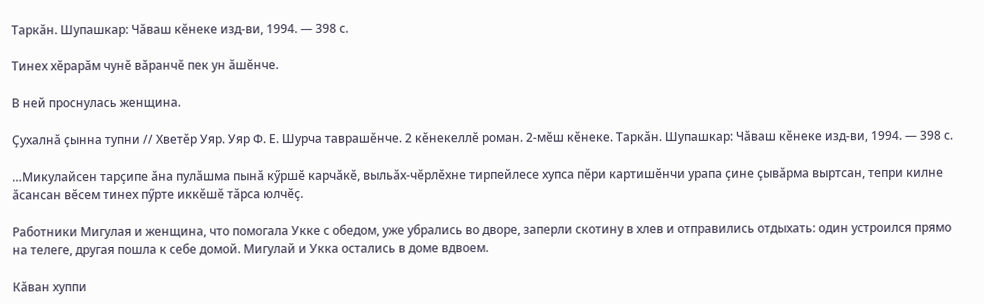Таркӑн. Шупашкар: Чӑваш кӗнеке изд-ви, 1994. — 398 с.

Тинех хӗрарӑм чунӗ вӑранчӗ пек ун ӑшӗнче.

В ней проснулась женщина.

Ҫухалнӑ ҫынна тупни // Хветӗр Уяр. Уяр Ф. Е. Шурча таврашӗнче. 2 кӗнекеллӗ роман. 2-мӗш кӗнеке. Таркӑн. Шупашкар: Чӑваш кӗнеке изд-ви, 1994. — 398 с.

…Микулайсен тарҫипе ӑна пулӑшма пынӑ кӳршӗ карчӑкӗ, выльӑх-чӗрлӗхне тирпейлесе хупса пӗри картишӗнчи урапа ҫине ҫывӑрма выртсан, тепри килне ӑсансан вӗсем тинех пӳрте иккӗшӗ тӑрса юлчӗҫ.

Работники Мигулая и женщина, что помогала Укке с обедом, уже убрались во дворе, заперли скотину в хлев и отправились отдыхать: один устроился прямо на телеге, другая пошла к себе домой. Мигулай и Укка остались в доме вдвоем.

Кӑван хуппи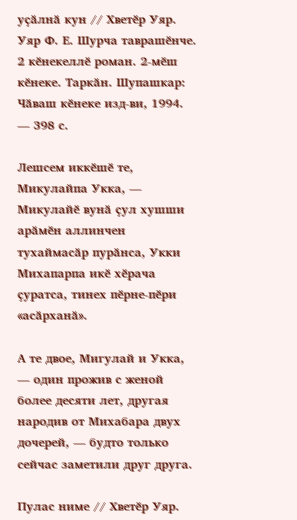уҫӑлнӑ кун // Хветӗр Уяр. Уяр Ф. Е. Шурча таврашӗнче. 2 кӗнекеллӗ роман. 2-мӗш кӗнеке. Таркӑн. Шупашкар: Чӑваш кӗнеке изд-ви, 1994. — 398 с.

Лешсем иккӗшӗ те, Микулайпа Укка, — Микулайӗ вунӑ ҫул хушши арӑмӗн аллинчен тухаймасӑр пурӑнса, Укки Михапарпа икӗ хӗрача ҫуратса, тинех пӗрне-пӗри «асӑрханӑ».

А те двое, Мигулай и Укка, — один прожив с женой более десяти лет, другая народив от Михабара двух дочерей, — будто только сейчас заметили друг друга.

Пулас ниме // Хветӗр Уяр.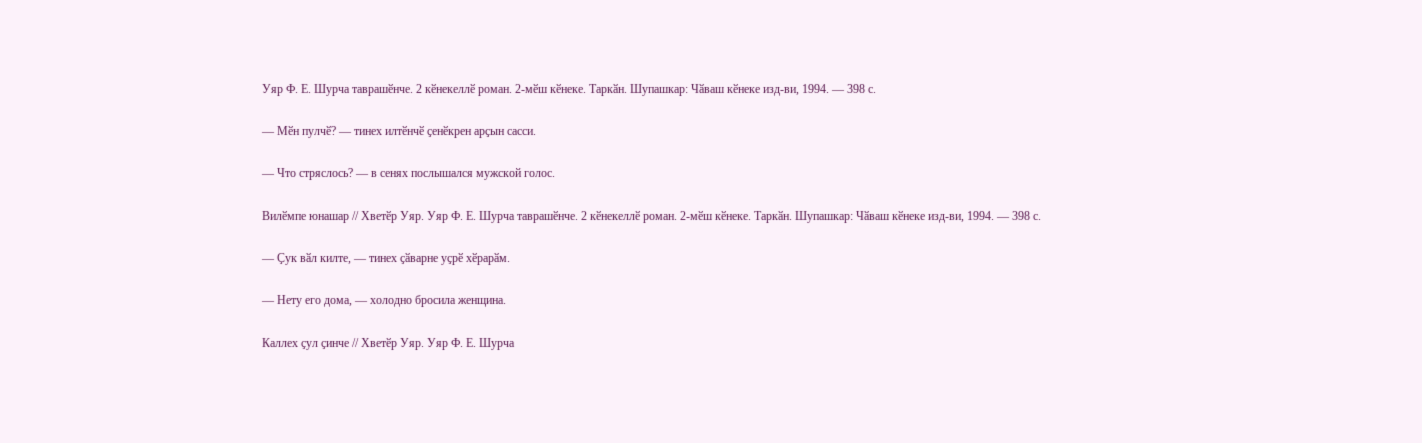Уяр Ф. Е. Шурча таврашӗнче. 2 кӗнекеллӗ роман. 2-мӗш кӗнеке. Таркӑн. Шупашкар: Чӑваш кӗнеке изд-ви, 1994. — 398 с.

— Мӗн пулчӗ? — тинех илтӗнчӗ ҫенӗкрен арҫын сасси.

— Что стряслось? — в сенях послышался мужской голос.

Вилӗмпе юнашар // Хветӗр Уяр. Уяр Ф. Е. Шурча таврашӗнче. 2 кӗнекеллӗ роман. 2-мӗш кӗнеке. Таркӑн. Шупашкар: Чӑваш кӗнеке изд-ви, 1994. — 398 с.

— Ҫук вӑл килте, — тинех ҫӑварне уҫрӗ хӗрарӑм.

— Нету его дома, — холодно бросила женщина.

Каллех ҫул ҫинче // Хветӗр Уяр. Уяр Ф. Е. Шурча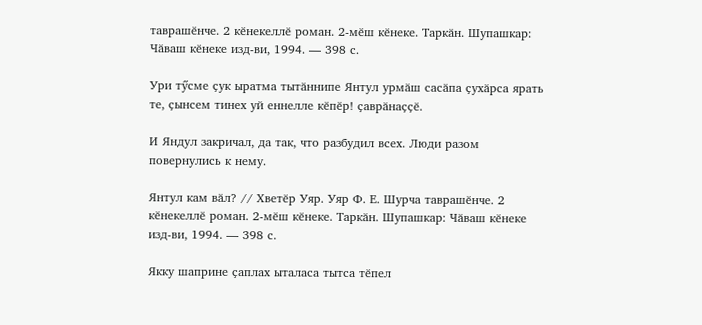таврашӗнче. 2 кӗнекеллӗ роман. 2-мӗш кӗнеке. Таркӑн. Шупашкар: Чӑваш кӗнеке изд-ви, 1994. — 398 с.

Ури тӳсме ҫук ыратма тытӑннипе Янтул урмӑш сасӑпа ҫухӑрса ярать те, ҫынсем тинех уй еннелле кӗпӗр! ҫаврӑнаҫҫӗ.

И Яндул закричал, да так, что разбудил всех. Люди разом повернулись к нему.

Янтул кам вӑл? // Хветӗр Уяр. Уяр Ф. Е. Шурча таврашӗнче. 2 кӗнекеллӗ роман. 2-мӗш кӗнеке. Таркӑн. Шупашкар: Чӑваш кӗнеке изд-ви, 1994. — 398 с.

Якку шаприне ҫаплах ыталаса тытса тӗпел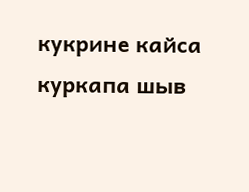кукрине кайса куркапа шыв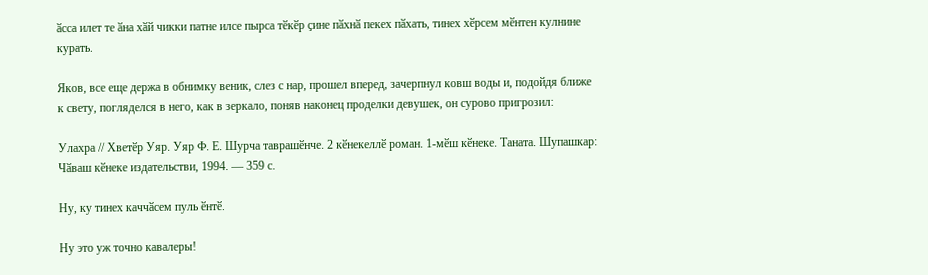ӑсса илет те ӑна хӑй чикки патне илсе пырса тӗкӗр ҫине пӑхнӑ пекех пӑхать, тинех хӗрсем мӗнтен кулнине курать.

Яков, все еще держа в обнимку веник, слез с нар, прошел вперед, зачерпнул ковш воды и, подойдя ближе к свету, погляделся в него, как в зеркало, поняв наконец проделки девушек, он сурово пригрозил:

Улахра // Хветӗр Уяр. Уяр Ф. Е. Шурча таврашӗнче. 2 кӗнекеллӗ роман. 1-мӗш кӗнеке. Таната. Шупашкар: Чӑваш кӗнеке издательстви, 1994. — 359 с.

Ну, ку тинех каччӑсем пуль ӗнтӗ.

Ну это уж точно кавалеры!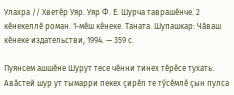Улахра // Хветӗр Уяр. Уяр Ф. Е. Шурча таврашӗнче. 2 кӗнекеллӗ роман. 1-мӗш кӗнеке. Таната. Шупашкар: Чӑваш кӗнеке издательстви, 1994. — 359 с.

Пуянсем ашшӗне Шурут тесе чӗнни тинех тӗрӗсе тухать: Авӑстей шур ут тымарри пекех ҫирӗп те тӳсӗмлӗ ҫын пулса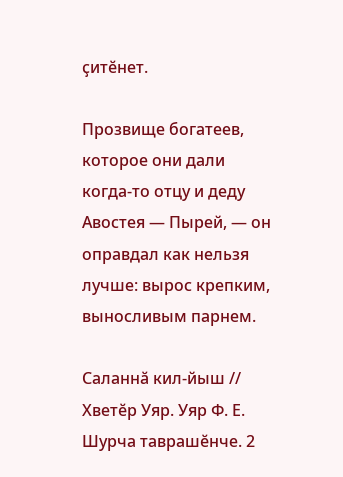ҫитӗнет.

Прозвище богатеев, которое они дали когда-то отцу и деду Авостея — Пырей, — он оправдал как нельзя лучше: вырос крепким, выносливым парнем.

Саланнӑ кил-йыш // Хветӗр Уяр. Уяр Ф. Е. Шурча таврашӗнче. 2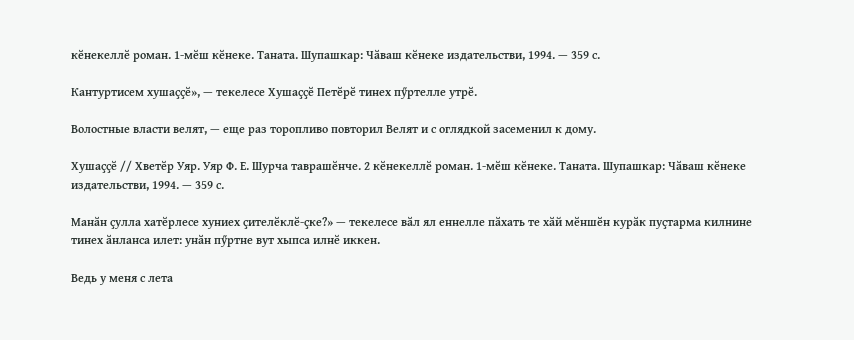кӗнекеллӗ роман. 1-мӗш кӗнеке. Таната. Шупашкар: Чӑваш кӗнеке издательстви, 1994. — 359 с.

Кантуртисем хушаҫҫӗ», — текелесе Хушаҫҫӗ Петӗрӗ тинех пӳртелле утрӗ.

Волостные власти велят, — еще раз торопливо повторил Велят и с оглядкой засеменил к дому.

Хушаҫҫӗ // Хветӗр Уяр. Уяр Ф. Е. Шурча таврашӗнче. 2 кӗнекеллӗ роман. 1-мӗш кӗнеке. Таната. Шупашкар: Чӑваш кӗнеке издательстви, 1994. — 359 с.

Манӑн ҫулла хатӗрлесе хуниех ҫителӗклӗ-ҫке?» — текелесе вӑл ял еннелле пӑхать те хӑй мӗншӗн курӑк пуҫтарма килнине тинех ӑнланса илет: унӑн пӳртне вут хыпса илнӗ иккен.

Ведь у меня с лета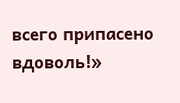всего припасено вдоволь!»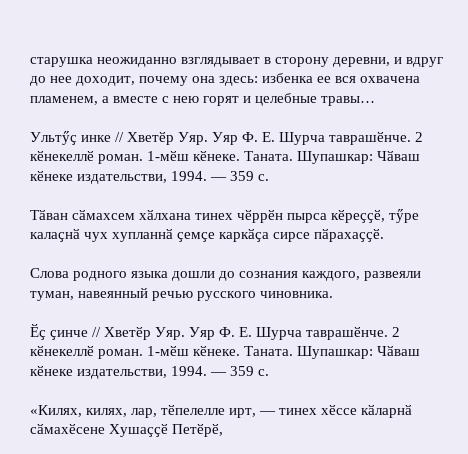старушка неожиданно взглядывает в сторону деревни, и вдруг до нее доходит, почему она здесь: избенка ее вся охвачена пламенем, а вместе с нею горят и целебные травы…

Ультӳҫ инке // Хветӗр Уяр. Уяр Ф. Е. Шурча таврашӗнче. 2 кӗнекеллӗ роман. 1-мӗш кӗнеке. Таната. Шупашкар: Чӑваш кӗнеке издательстви, 1994. — 359 с.

Тӑван сӑмахсем хӑлхана тинех чӗррӗн пырса кӗреҫҫӗ, тӳре калаҫнӑ чух хупланнӑ ҫемҫе каркӑҫа сирсе пӑрахаҫҫӗ.

Слова родного языка дошли до сознания каждого, развеяли туман, навеянный речью русского чиновника.

Ӗҫ ҫинче // Хветӗр Уяр. Уяр Ф. Е. Шурча таврашӗнче. 2 кӗнекеллӗ роман. 1-мӗш кӗнеке. Таната. Шупашкар: Чӑваш кӗнеке издательстви, 1994. — 359 с.

«Килях, килях, лар, тӗпелелле ирт, — тинех хӗссе кӑларнӑ сӑмахӗсене Хушаҫҫӗ Петӗрӗ,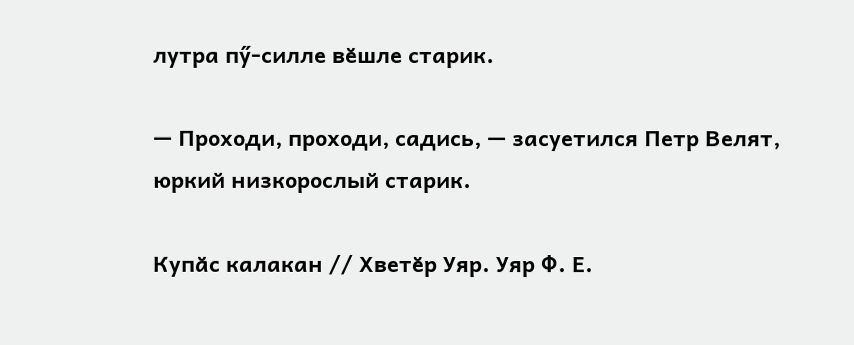лутра пӳ-силле вӗшле старик.

— Проходи, проходи, садись, — засуетился Петр Велят, юркий низкорослый старик.

Купӑс калакан // Хветӗр Уяр. Уяр Ф. Е.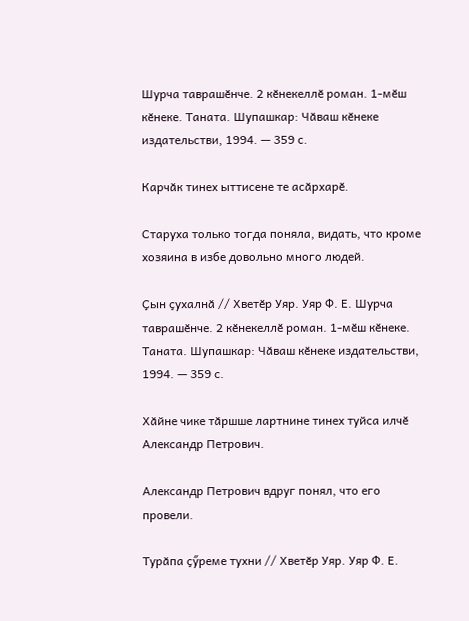Шурча таврашӗнче. 2 кӗнекеллӗ роман. 1-мӗш кӗнеке. Таната. Шупашкар: Чӑваш кӗнеке издательстви, 1994. — 359 с.

Карчӑк тинех ыттисене те асӑрхарӗ.

Старуха только тогда поняла, видать, что кроме хозяина в избе довольно много людей.

Ҫын ҫухалнӑ // Хветӗр Уяр. Уяр Ф. Е. Шурча таврашӗнче. 2 кӗнекеллӗ роман. 1-мӗш кӗнеке. Таната. Шупашкар: Чӑваш кӗнеке издательстви, 1994. — 359 с.

Хӑйне чике тӑршше лартнине тинех туйса илчӗ Александр Петрович.

Александр Петрович вдруг понял, что его провели.

Турӑпа ҫӳреме тухни // Хветӗр Уяр. Уяр Ф. Е.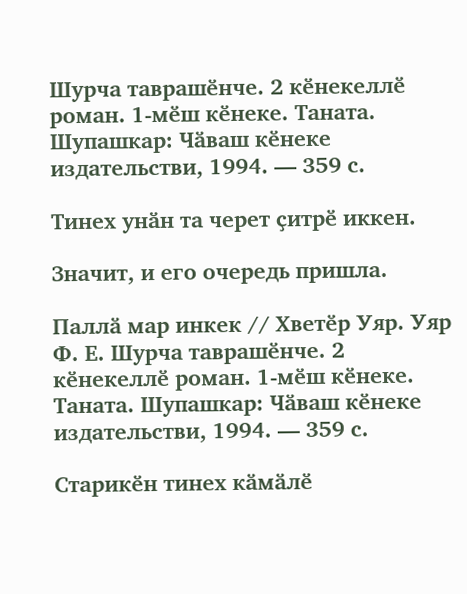Шурча таврашӗнче. 2 кӗнекеллӗ роман. 1-мӗш кӗнеке. Таната. Шупашкар: Чӑваш кӗнеке издательстви, 1994. — 359 с.

Тинех унӑн та черет ҫитрӗ иккен.

Значит, и его очередь пришла.

Паллӑ мар инкек // Хветӗр Уяр. Уяр Ф. Е. Шурча таврашӗнче. 2 кӗнекеллӗ роман. 1-мӗш кӗнеке. Таната. Шупашкар: Чӑваш кӗнеке издательстви, 1994. — 359 с.

Старикӗн тинех кӑмӑлӗ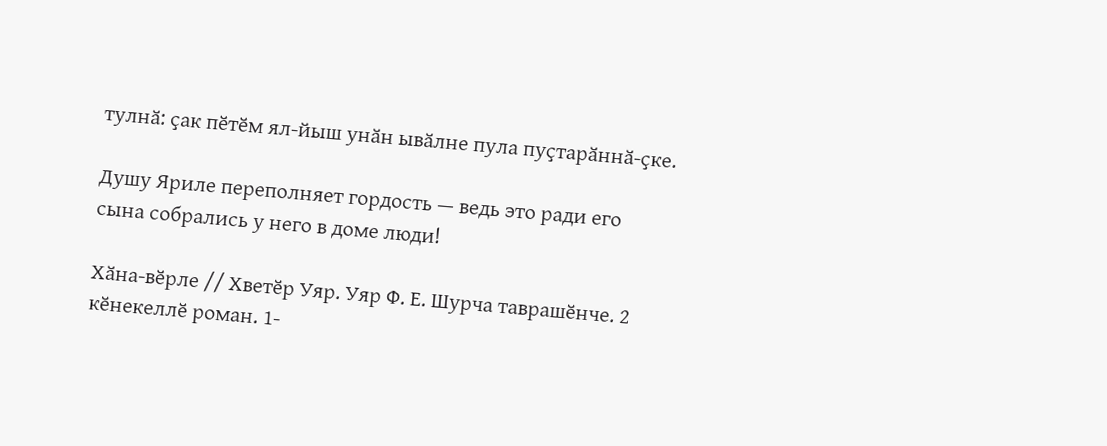тулнӑ: ҫак пӗтӗм ял-йыш унӑн ывӑлне пула пуҫтарӑннӑ-ҫке.

Душу Яриле переполняет гордость — ведь это ради его сына собрались у него в доме люди!

Хӑна-вӗрле // Хветӗр Уяр. Уяр Ф. Е. Шурча таврашӗнче. 2 кӗнекеллӗ роман. 1-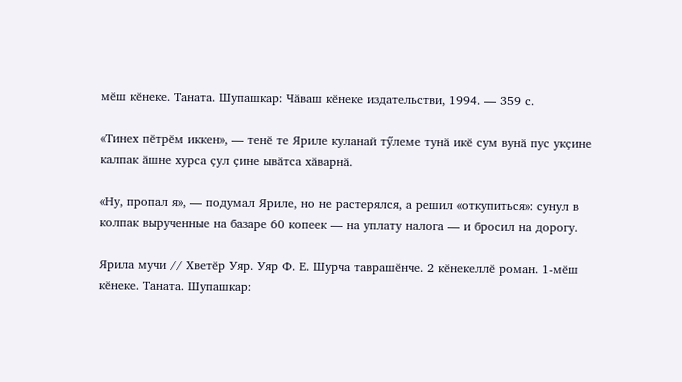мӗш кӗнеке. Таната. Шупашкар: Чӑваш кӗнеке издательстви, 1994. — 359 с.

«Тинех пӗтрӗм иккен», — тенӗ те Яриле куланай тӳлеме тунӑ икӗ сум вунӑ пус укҫине калпак ӑшне хурса ҫул ҫине ывӑтса хӑварнӑ.

«Ну, пропал я», — подумал Яриле, но не растерялся, а решил «откупиться»: сунул в колпак вырученные на базаре 60 копеек — на уплату налога — и бросил на дорогу.

Ярила мучи // Хветӗр Уяр. Уяр Ф. Е. Шурча таврашӗнче. 2 кӗнекеллӗ роман. 1-мӗш кӗнеке. Таната. Шупашкар: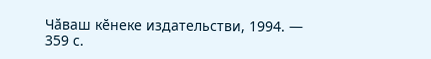Чӑваш кӗнеке издательстви, 1994. — 359 с.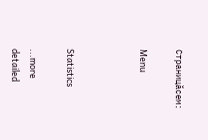Страницăсем:

Menu



Statistics

...more detailed